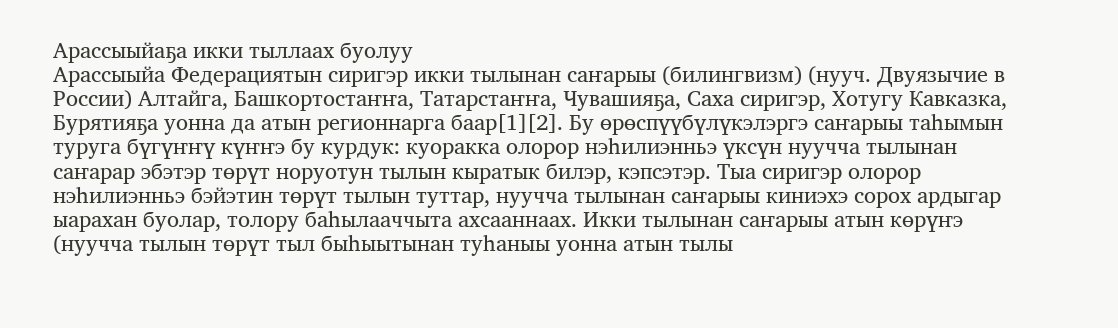Арассыыйаҕа икки тыллаах буолуу
Арассыыйа Федерациятын сиригэр икки тылынан саҥарыы (билингвизм) (нууч. Двуязычие в России) Алтайга, Башкортостаҥҥа, Татарстаҥҥа, Чувашияҕа, Саха сиригэр, Хотугу Кавказка, Бурятияҕа уонна да атын регионнарга баар[1][2]. Бу өрөспүүбүлүкэлэргэ саҥарыы таһымын туруга бүгүҥҥү күҥҥэ бу курдук: куоракка олорор нэһилиэнньэ үксүн нуучча тылынан саҥарар эбэтэр төрүт норуотун тылын кыратык билэр, кэпсэтэр. Тыа сиригэр олорор нэһилиэнньэ бэйэтин төрүт тылын туттар, нуучча тылынан саҥарыы киниэхэ сорох ардыгар ыарахан буолар, толору баһылааччыта ахсааннаах. Икки тылынан саҥарыы атын көрүҥэ (нуучча тылын төрүт тыл быһыытынан туһаныы уонна атын тылы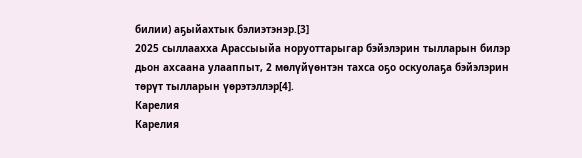билии) аҕыйахтык бэлиэтэнэр.[3]
2025 сыллаахха Арассыыйа норуоттарыгар бэйэлэрин тылларын билэр дьон ахсаана улааппыт, 2 мөлүйүөнтэн тахса оҕо оскуолаҕа бэйэлэрин төрүт тылларын үөрэтэллэр[4].
Карелия
Карелия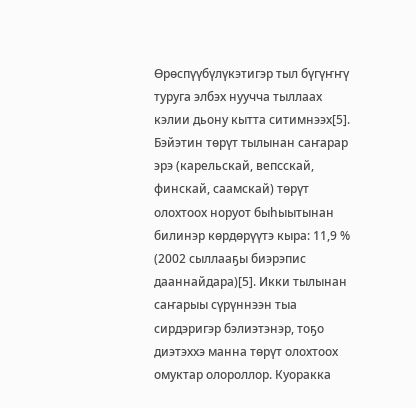Өрөспүүбүлүкэтигэр тыл бүгүҥҥү туруга элбэх нуучча тыллаах кэлии дьону кытта ситимнээх[5]. Бэйэтин төрүт тылынан саҥарар эрэ (карельскай, вепсскай, финскай, саамскай) төрүт олохтоох норуот быһыытынан билинэр көрдөрүүтэ кыра: 11,9 % (2002 сыллааҕы биэрэпис дааннайдара)[5]. Икки тылынан саҥарыы сүрүннээн тыа сирдэригэр бэлиэтэнэр, тоҕо диэтэххэ манна төрүт олохтоох омуктар олороллор. Куоракка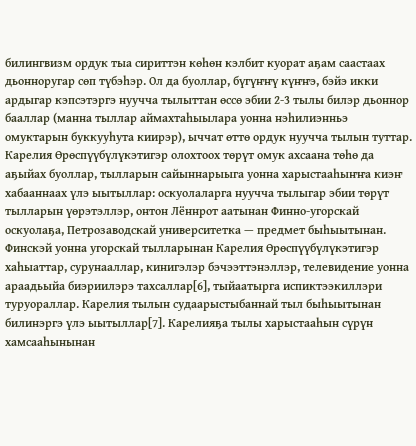билингвизм ордук тыа сириттэн көһөн кэлбит куорат аҕам саастаах дьонноругар сөп түбэһэр. Ол да буоллар, бүгүҥҥү күҥҥэ, бэйэ икки ардыгар кэпсэтэргэ нуучча тылыттан өссө эбии 2-3 тылы билэр дьоннор бааллар (манна тыллар аймахтаһыылара уонна нэһилиэнньэ омуктарын буккууһута киирэр), ыччат өттө ордук нуучча тылын туттар.
Карелия Өрөспүүбүлүкэтигэр олохтоох төрүт омук ахсаана төһө да аҕыйах буоллар, тылларын сайыннарыыга уонна харыстааһыҥҥа киэҥ хабааннаах үлэ ыытыллар: оскуолаларга нуучча тылыгар эбии төрүт тылларын үөрэтэллэр, онтон Лённрот аатынан Финно-угорскай оскуолаҕа, Петрозаводскай университетка — предмет быһыытынан. Финскэй уонна угорскай тылларынан Карелия Өрөспүүбүлүкэтигэр хаһыаттар, сурунааллар, кинигэлэр бэчээттэнэллэр, телевидение уонна араадьыйа биэриилэрэ тахсаллар[6], тыйаатырга испиктээкиллэри туруораллар. Карелия тылын судаарыстыбаннай тыл быһыытынан билинэргэ үлэ ыытыллар[7]. Карелияҕа тылы харыстааһын сүрүн хамсааһынынан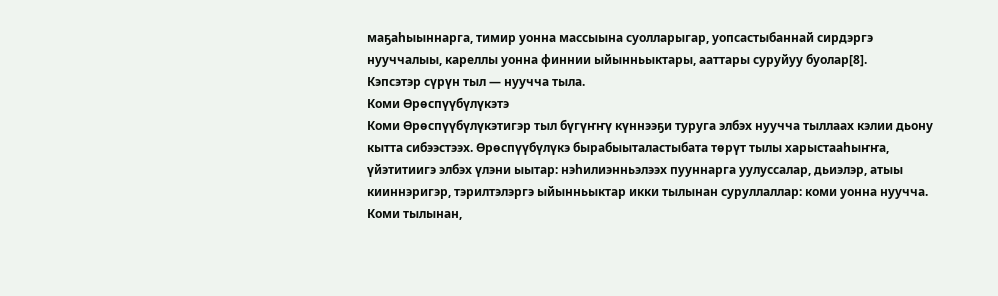маҕаһыыннарга, тимир уонна массыына суолларыгар, уопсастыбаннай сирдэргэ нууччалыы, кареллы уонна финнии ыйынньыктары, ааттары суруйуу буолар[8].
Кэпсэтэр сүрүн тыл — нуучча тыла.
Коми Өрөспүүбүлүкэтэ
Коми Өрөспүүбүлүкэтигэр тыл бүгүҥҥү күннээҕи туруга элбэх нуучча тыллаах кэлии дьону кытта сибээстээх. Өрөспүүбүлүкэ бырабыыталастыбата төрүт тылы харыстааһыҥҥа, үйэтитиигэ элбэх үлэни ыытар: нэһилиэнньэлээх пууннарга уулуссалар, дьиэлэр, атыы кииннэригэр, тэрилтэлэргэ ыйынньыктар икки тылынан суруллаллар: коми уонна нуучча. Коми тылынан,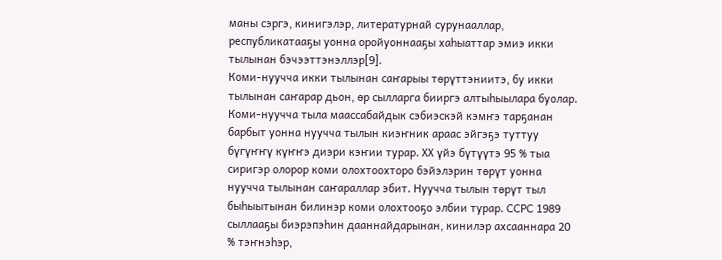маны сэргэ, кинигэлэр, литературнай сурунааллар, республикатааҕы уонна оройуоннааҕы хаһыаттар эмиэ икки тылынан бэчээттэнэллэр[9].
Коми-нуучча икки тылынан саҥарыы төрүттэниитэ, бу икки тылынан саҥарар дьон, өр сылларга бииргэ алтыһыылара буолар. Коми-нуучча тыла маассабайдык сэбиэскэй кэмҥэ тарҕанан барбыт уонна нуучча тылын киэҥник араас эйгэҕэ туттуу бүгүҥҥү күҥҥэ диэри кэҥии турар. XX үйэ бүтүүтэ 95 % тыа сиригэр олорор коми олохтоохторо бэйэлэрин төрүт уонна нуучча тылынан саҥараллар эбит. Нуучча тылын төрүт тыл быһыытынан билинэр коми олохтооҕо элбии турар. ССРС 1989 сыллааҕы биэрэпэһин дааннайдарынан, кинилэр ахсааннара 20 % тэҥнэһэр,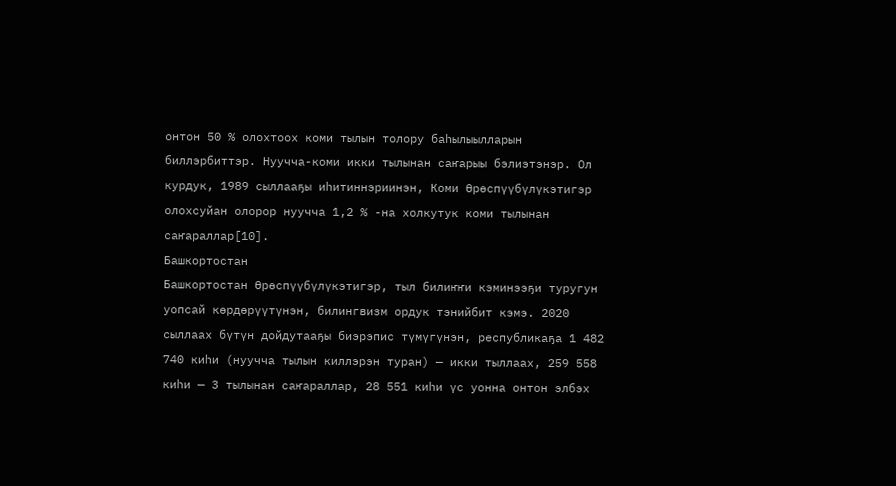онтон 50 % олохтоох коми тылын толору баһылыылларын биллэрбиттэр. Нуучча-коми икки тылынан саҥарыы бэлиэтэнэр. Ол курдук, 1989 сыллааҕы иһитиннэриинэн, Коми Өрөспүүбүлүкэтигэр олохсуйан олорор нуучча 1,2 % -на холкутук коми тылынан саҥараллар[10].
Башкортостан
Башкортостан Өрөспүүбүлүкэтигэр, тыл билиҥҥи кэминээҕи туругун уопсай көрдөрүүтүнэн, билингвизм ордук тэнийбит кэмэ. 2020 сыллаах бүтүн дойдутааҕы биэрэпис түмүгүнэн, республикаҕа 1 482 740 киһи (нуучча тылын киллэрэн туран) — икки тыллаах, 259 558 киһи — 3 тылынан саҥараллар, 28 551 киһи үс уонна онтон элбэх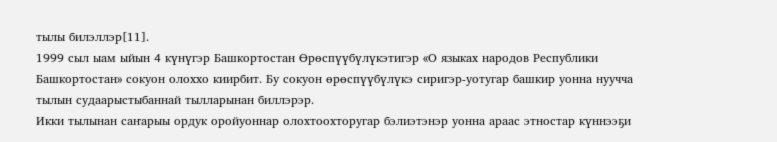тылы билэллэр[11].
1999 сыл ыам ыйын 4 күнүгэр Башкортостан Өрөспүүбүлүкэтигэр «О языках народов Республики Башкортостан» сокуон олоххо киирбит. Бу сокуон өрөспүүбүлүкэ сиригэр-уотугар башкир уонна нуучча тылын судаарыстыбаннай тылларынан биллэрэр.
Икки тылынан саҥарыы ордук оройуоннар олохтоохторугар бэлиэтэнэр уонна араас этностар күннээҕи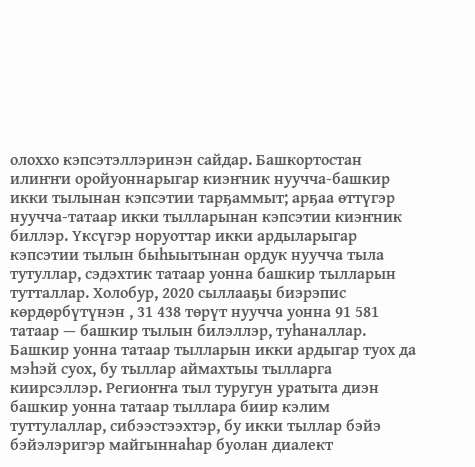олоххо кэпсэтэллэринэн сайдар. Башкортостан илиҥҥи оройуоннарыгар киэҥник нуучча-башкир икки тылынан кэпсэтии тарҕаммыт; арҕаа өттүгэр нуучча-татаар икки тылларынан кэпсэтии киэҥник биллэр. Үксүгэр норуоттар икки ардыларыгар кэпсэтии тылын быһыытынан ордук нуучча тыла тутуллар, сэдэхтик татаар уонна башкир тылларын тутталлар. Холобур, 2020 сыллааҕы биэрэпис көрдөрбүтүнэн , 31 438 төрүт нуучча уонна 91 581 татаар — башкир тылын билэллэр, туһаналлар. Башкир уонна татаар тылларын икки ардыгар туох да мэһэй суох, бу тыллар аймахтыы тылларга киирсэллэр. Региоҥҥа тыл туругун уратыта диэн башкир уонна татаар тыллара биир кэлим туттулаллар, сибээстээхтэр, бу икки тыллар бэйэ бэйэлэригэр майгыннаһар буолан диалект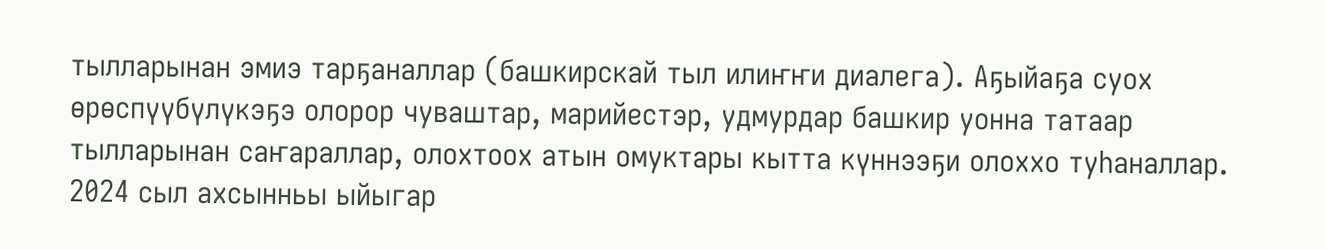тылларынан эмиэ тарҕаналлар (башкирскай тыл илиҥҥи диалега). Аҕыйаҕа суох өрөспүүбүлүкэҕэ олорор чуваштар, марийестэр, удмурдар башкир уонна татаар тылларынан саҥараллар, олохтоох атын омуктары кытта күннээҕи олоххо туһаналлар.
2024 сыл ахсынньы ыйыгар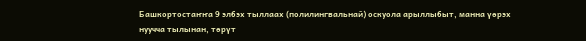Башкортостаҥҥа 9 элбэх тыллаах (полилингвальнай) оскуола арыллыбыт, манна үөрэх нуучча тылынан, төрүт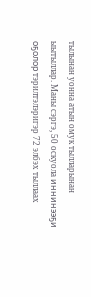тылынан уонна атын омук тылларынан ыытыллар. Маны сэргэ, 50 оскуола иннинээҕи оҕолор тэрилтэлэригэр 72 элбэх тыллаах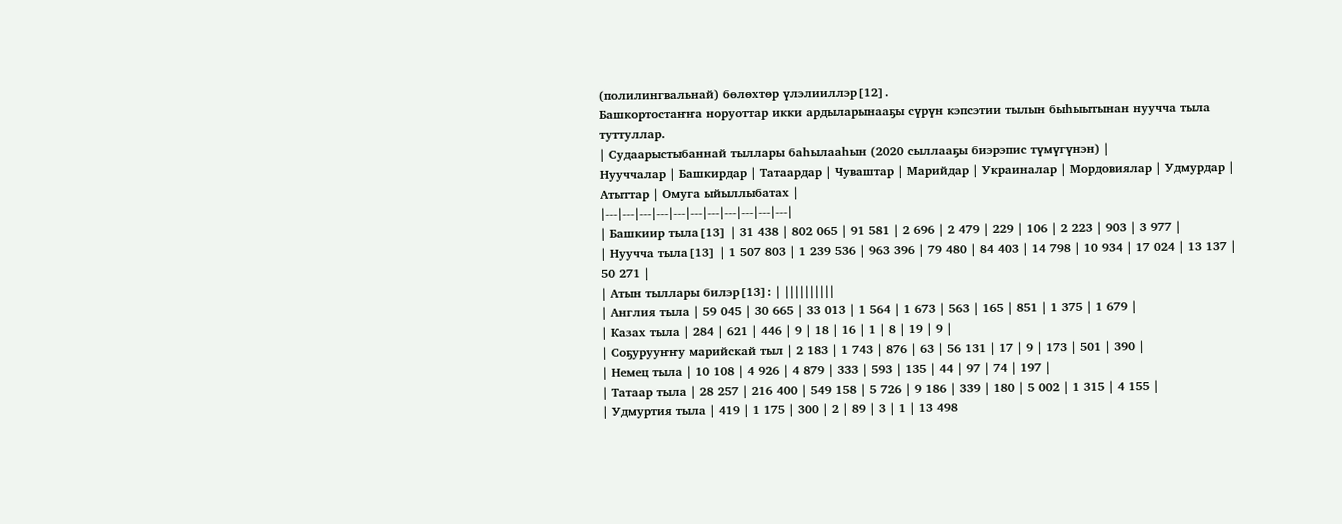(полилингвальнай) бөлөхтөр үлэлииллэр[12].
Башкортостаҥҥа норуоттар икки ардыларынааҕы сүрүн кэпсэтии тылын быһыытынан нуучча тыла туттуллар.
| Судаарыстыбаннай тыллары баһылааһын (2020 сыллааҕы биэрэпис түмүгүнэн) |
Нууччалар | Башкирдар | Татаардар | Чуваштар | Марийдар | Украиналар | Мордовиялар | Удмурдар | Атыттар | Омуга ыйыллыбатах |
|---|---|---|---|---|---|---|---|---|---|---|
| Башкиир тыла[13] | 31 438 | 802 065 | 91 581 | 2 696 | 2 479 | 229 | 106 | 2 223 | 903 | 3 977 |
| Нуучча тыла[13] | 1 507 803 | 1 239 536 | 963 396 | 79 480 | 84 403 | 14 798 | 10 934 | 17 024 | 13 137 | 50 271 |
| Атын тыллары билэр[13]: | ||||||||||
| Англия тыла | 59 045 | 30 665 | 33 013 | 1 564 | 1 673 | 563 | 165 | 851 | 1 375 | 1 679 |
| Казах тыла | 284 | 621 | 446 | 9 | 18 | 16 | 1 | 8 | 19 | 9 |
| Соҕурууҥҥу марийскай тыл | 2 183 | 1 743 | 876 | 63 | 56 131 | 17 | 9 | 173 | 501 | 390 |
| Немец тыла | 10 108 | 4 926 | 4 879 | 333 | 593 | 135 | 44 | 97 | 74 | 197 |
| Татаар тыла | 28 257 | 216 400 | 549 158 | 5 726 | 9 186 | 339 | 180 | 5 002 | 1 315 | 4 155 |
| Удмуртия тыла | 419 | 1 175 | 300 | 2 | 89 | 3 | 1 | 13 498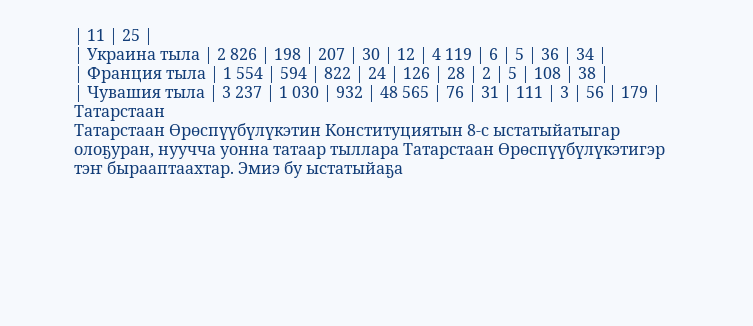| 11 | 25 |
| Украина тыла | 2 826 | 198 | 207 | 30 | 12 | 4 119 | 6 | 5 | 36 | 34 |
| Франция тыла | 1 554 | 594 | 822 | 24 | 126 | 28 | 2 | 5 | 108 | 38 |
| Чувашия тыла | 3 237 | 1 030 | 932 | 48 565 | 76 | 31 | 111 | 3 | 56 | 179 |
Татарстаан
Татарстаан Өрөспүүбүлүкэтин Конституциятын 8-с ыстатыйатыгар олоҕуран, нуучча уонна татаар тыллара Татарстаан Өрөспүүбүлүкэтигэр тэҥ бырааптаахтар. Эмиэ бу ыстатыйаҕа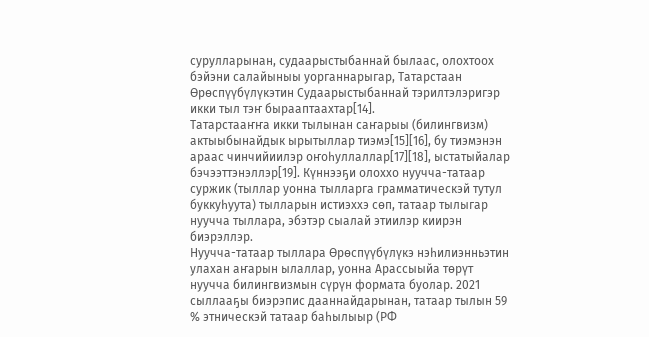сурулларынан, судаарыстыбаннай былаас, олохтоох бэйэни салайыныы уорганнарыгар, Татарстаан Өрөспүүбүлүкэтин Судаарыстыбаннай тэрилтэлэригэр икки тыл тэҥ бырааптаахтар[14].
Татарстааҥҥа икки тылынан саҥарыы (билингвизм) актыыбынайдык ырытыллар тиэмэ[15][16], бу тиэмэнэн араас чинчийиилэр оҥоһуллаллар[17][18], ыстатыйалар бэчээттэнэллэр[19]. Күннээҕи олоххо нуучча-татаар суржик (тыллар уонна тылларга грамматическэй тутул буккуһуута) тылларын истиэххэ сөп, татаар тылыгар нуучча тыллара, эбэтэр сыалай этиилэр киирэн биэрэллэр.
Нуучча-татаар тыллара Өрөспүүбүлүкэ нэһилиэнньэтин улахан аҥарын ылаллар, уонна Арассыыйа төрүт нуучча билингвизмын сүрүн формата буолар. 2021 сыллааҕы биэрэпис дааннайдарынан, татаар тылын 59 % этническэй татаар баһылыыр (РФ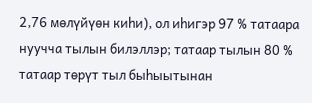2,76 мөлүйүөн киһи), ол иһигэр 97 % татаара нуучча тылын билэллэр; татаар тылын 80 % татаар төрүт тыл быһыытынан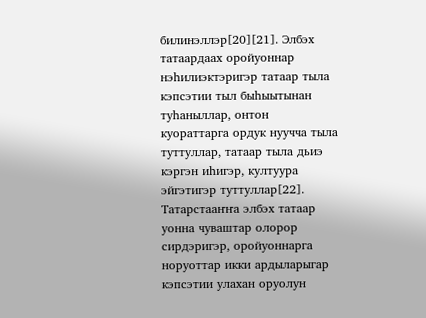билинэллэр[20][21]. Элбэх татаардаах оройуоннар нэһилиэктэригэр татаар тыла кэпсэтии тыл быһыытынан туһаныллар, онтон куораттарга ордук нуучча тыла туттуллар, татаар тыла дьиэ кэргэн иһигэр, култуура эйгэтигэр туттуллар[22].
Татарстааҥҥа элбэх татаар уонна чуваштар олорор сирдэригэр, оройуоннарга норуоттар икки ардыларыгар кэпсэтии улахан оруолун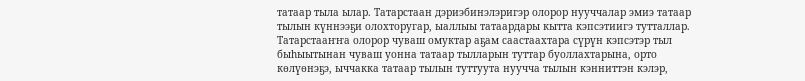татаар тыла ылар. Татарстаан дэриэбинэлэригэр олорор нууччалар эмиэ татаар тылын күннээҕи олохторугар, ыаллыы татаардары кытта кэпсэтиигэ тутталлар. Татарстааҥҥа олорор чуваш омуктар аҕам саастаахтара сүрүн кэпсэтэр тыл быһыытынан чуваш уонна татаар тылларын туттар буоллахтарына, орто көлүөнэҕэ, ыччакка татаар тылын туттуута нуучча тылын кэнниттэн кэлэр,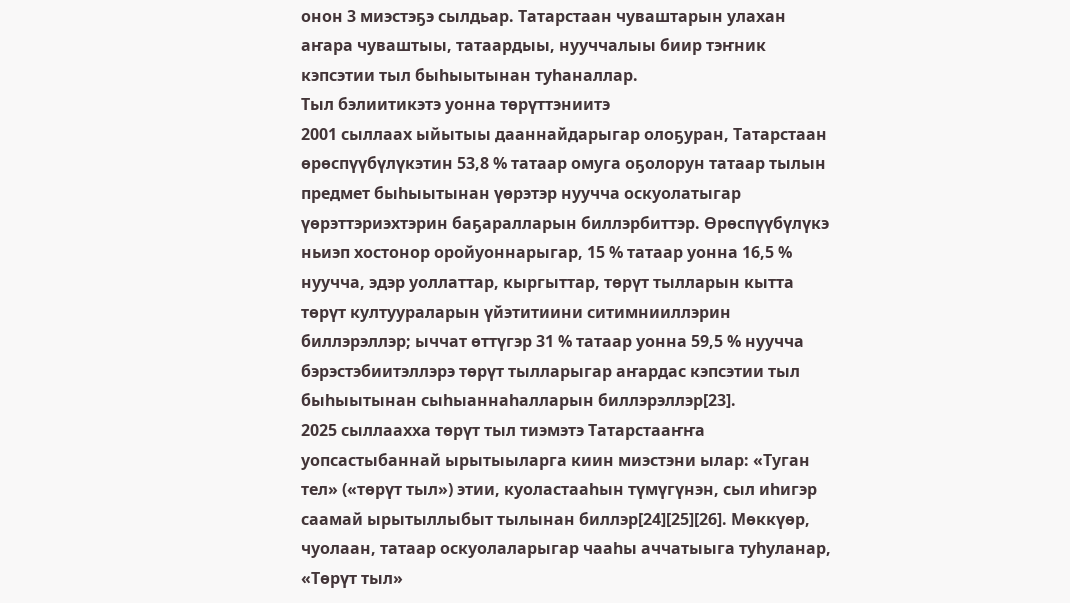онон 3 миэстэҕэ сылдьар. Татарстаан чуваштарын улахан аҥара чуваштыы, татаардыы, нууччалыы биир тэҥник кэпсэтии тыл быһыытынан туһаналлар.
Тыл бэлиитикэтэ уонна төрүттэниитэ
2001 сыллаах ыйытыы дааннайдарыгар олоҕуран, Татарстаан өрөспүүбүлүкэтин 53,8 % татаар омуга оҕолорун татаар тылын предмет быһыытынан үөрэтэр нуучча оскуолатыгар үөрэттэриэхтэрин баҕаралларын биллэрбиттэр. Өрөспүүбүлүкэ ньиэп хостонор оройуоннарыгар, 15 % татаар уонна 16,5 % нуучча, эдэр уоллаттар, кыргыттар, төрүт тылларын кытта төрүт култуураларын үйэтитиини ситимнииллэрин биллэрэллэр; ыччат өттүгэр 31 % татаар уонна 59,5 % нуучча бэрэстэбиитэллэрэ төрүт тылларыгар аҥардас кэпсэтии тыл быһыытынан сыһыаннаһалларын биллэрэллэр[23].
2025 сыллаахха төрүт тыл тиэмэтэ Татарстааҥҥа уопсастыбаннай ырытыыларга киин миэстэни ылар: «Туган тел» («төрүт тыл») этии, куоластааһын түмүгүнэн, сыл иһигэр саамай ырытыллыбыт тылынан биллэр[24][25][26]. Мөккүөр, чуолаан, татаар оскуолаларыгар чааһы аччатыыга туһуланар, «Төрүт тыл»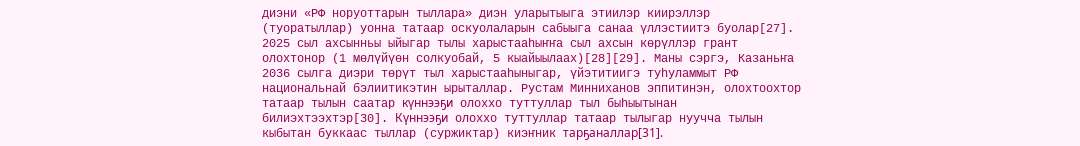диэни «РФ норуоттарын тыллара» диэн уларытыыга этиилэр киирэллэр (туоратыллар) уонна татаар оскуолаларын сабыыга санаа үллэстиитэ буолар[27].
2025 сыл ахсынньы ыйыгар тылы харыстааһыҥҥа сыл ахсын көрүллэр грант олохтонор (1 мөлүйүөн солкуобай, 5 кыайыылаах)[28][29]. Маны сэргэ, Казаньҥа 2036 сылга диэри төрүт тыл харыстааһыныгар, үйэтитиигэ туһуламмыт РФ национальнай бэлиитикэтин ырыталлар. Рустам Минниханов эппитинэн, олохтоохтор татаар тылын саатар күннээҕи олоххо туттуллар тыл быһыытынан билиэхтээхтэр[30]. Күннээҕи олоххо туттуллар татаар тылыгар нуучча тылын кыбытан буккаас тыллар (суржиктар) киэҥник тарҕаналлар[31].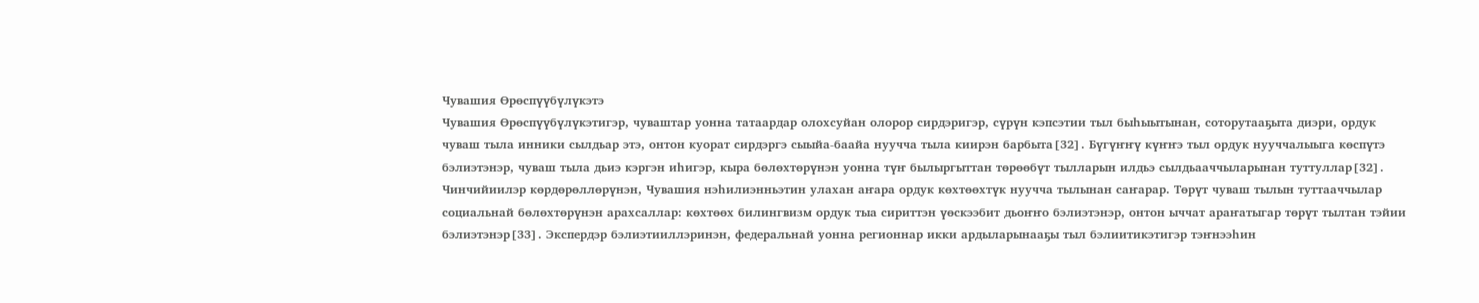Чувашия Өрөспүүбүлүкэтэ
Чувашия Өрөспүүбүлүкэтигэр, чуваштар уонна татаардар олохсуйан олорор сирдэригэр, сүрүн кэпсэтии тыл быһыытынан, соторутааҕыта диэри, ордук чуваш тыла инники сылдьар этэ, онтон куорат сирдэргэ сыыйа-баайа нуучча тыла киирэн барбыта[32]. Бүгүҥҥү күҥҥэ тыл ордук нууччалыыга көспүтэ бэлиэтэнэр, чуваш тыла дьиэ кэргэн иһигэр, кыра бөлөхтөрүнэн уонна түҥ былыргыттан төрөөбүт тылларын илдьэ сылдьааччыларынан туттуллар[32]. Чинчийиилэр көрдөрөллөрүнэн, Чувашия нэһилиэнньэтин улахан аҥара ордук көхтөөхтүк нуучча тылынан саҥарар. Төрүт чуваш тылын туттааччылар социальнай бөлөхтөрүнэн арахсаллар: көхтөөх билингвизм ордук тыа сириттэн үөскээбит дьоҥҥо бэлиэтэнэр, онтон ыччат араҥатыгар төрүт тылтан тэйии бэлиэтэнэр[33]. Экспердэр бэлиэтииллэринэн, федеральнай уонна регионнар икки ардыларынааҕы тыл бэлиитикэтигэр тэҥнээһин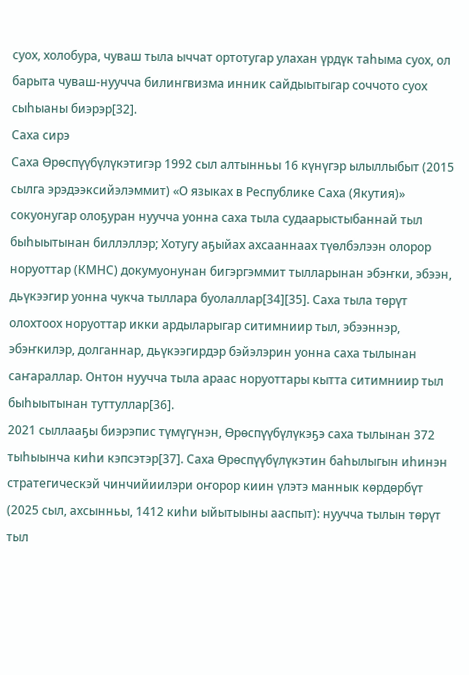суох, холобура, чуваш тыла ыччат ортотугар улахан үрдүк таһыма суох, ол барыта чуваш-нуучча билингвизма инник сайдыытыгар соччото суох сыһыаны биэрэр[32].
Саха сирэ
Саха Өрөспүүбүлүкэтигэр 1992 сыл алтынньы 16 күнүгэр ылыллыбыт (2015 сылга эрэдээксийэлэммит) «О языках в Республике Саха (Якутия)» сокуонугар олоҕуран нуучча уонна саха тыла судаарыстыбаннай тыл быһыытынан биллэллэр; Хотугу аҕыйах ахсааннаах түөлбэлээн олорор норуоттар (КМНС) докумуонунан бигэргэммит тылларынан эбэҥки, эбээн, дьүкээгир уонна чукча тыллара буолаллар[34][35]. Саха тыла төрүт олохтоох норуоттар икки ардыларыгар ситимниир тыл, эбээннэр, эбэҥкилэр, долганнар, дьүкээгирдэр бэйэлэрин уонна саха тылынан саҥараллар. Онтон нуучча тыла араас норуоттары кытта ситимниир тыл быһыытынан туттуллар[36].
2021 сыллааҕы биэрэпис түмүгүнэн, Өрөспүүбүлүкэҕэ саха тылынан 372 тыһыынча киһи кэпсэтэр[37]. Саха Өрөспүүбүлүкэтин баһылыгын иһинэн стратегическэй чинчийиилэри оҥорор киин үлэтэ маннык көрдөрбүт (2025 сыл, ахсынньы, 1412 киһи ыйытыыны ааспыт): нуучча тылын төрүт тыл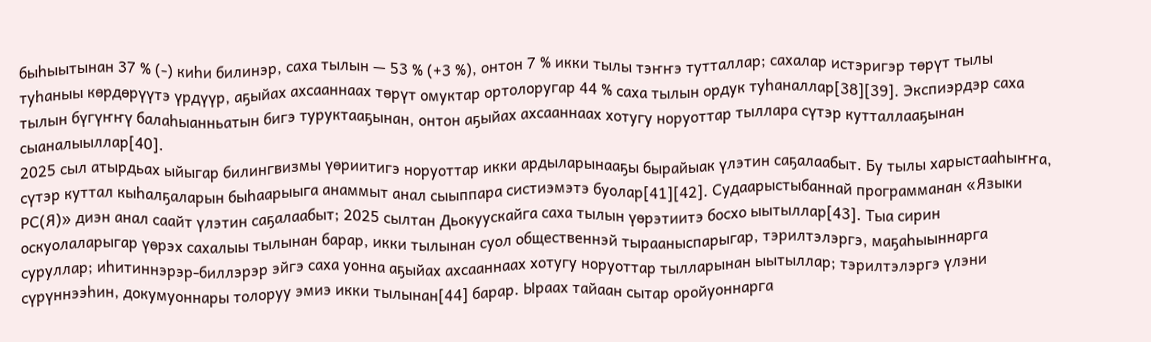быһыытынан 37 % (-) киһи билинэр, саха тылын — 53 % (+3 %), онтон 7 % икки тылы тэҥҥэ тутталлар; сахалар истэригэр төрүт тылы туһаныы көрдөрүүтэ үрдүүр, аҕыйах ахсааннаах төрүт омуктар ортолоругар 44 % саха тылын ордук туһаналлар[38][39]. Экспиэрдэр саха тылын бүгүҥҥү балаһыанньатын бигэ туруктааҕынан, онтон аҕыйах ахсааннаах хотугу норуоттар тыллара сүтэр кутталлааҕынан сыаналыыллар[40].
2025 сыл атырдьах ыйыгар билингвизмы үөриитигэ норуоттар икки ардыларынааҕы бырайыак үлэтин саҕалаабыт. Бу тылы харыстааһыҥҥа, сүтэр куттал кыһалҕаларын быһаарыыга анаммыт анал сыыппара систиэмэтэ буолар[41][42]. Судаарыстыбаннай программанан «Языки РС(Я)» диэн анал саайт үлэтин саҕалаабыт; 2025 сылтан Дьокуускайга саха тылын үөрэтиитэ босхо ыытыллар[43]. Тыа сирин оскуолаларыгар үөрэх сахалыы тылынан барар, икки тылынан суол общественнэй тырааныспарыгар, тэрилтэлэргэ, маҕаһыыннарга суруллар; иһитиннэрэр-биллэрэр эйгэ саха уонна аҕыйах ахсааннаах хотугу норуоттар тылларынан ыытыллар; тэрилтэлэргэ үлэни сүрүннээһин, докумуоннары толоруу эмиэ икки тылынан[44] барар. Ыраах тайаан сытар оройуоннарга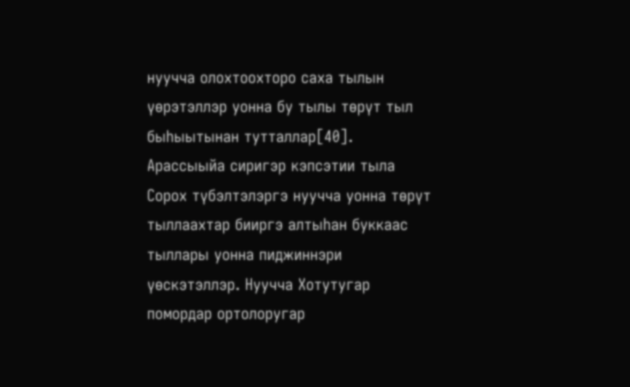нуучча олохтоохторо саха тылын үөрэтэллэр уонна бу тылы төрүт тыл быһыытынан тутталлар[40].
Арассыыйа сиригэр кэпсэтии тыла
Сорох түбэлтэлэргэ нуучча уонна төрүт тыллаахтар бииргэ алтыһан буккаас тыллары уонна пиджиннэри үөскэтэллэр. Нуучча Хотутугар помордар ортолоругар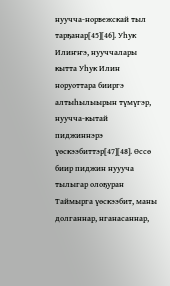нуучча-норвежскай тыл тарҕанар[45][46]. Уһук Илиҥҥэ, нууччалары кытта Уһук Илин норуоттара бииргэ алтыһылыырын түмүгэр, нуучча-кытай пиджиннэрэ үөскээбиттэр[47][48]. Өссө биир пиджин нуууча тылыгар олоҕуран Таймырга үөскээбит, маны долганнар, нганасаннар,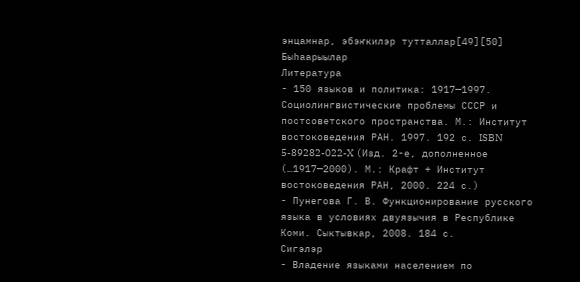энцамнар, эбэҥкилэр тутталлар[49][50]
Быһаарыылар
Литература
- 150 языков и политика: 1917—1997. Социолингвистические проблемы СССР и постсоветского пространства. М.: Институт востоковедения РАН. 1997. 192 с. ISBN 5-89282-022-X (Изд. 2-е, дополненное (…1917—2000). М.: Крафт + Институт востоковедения РАН, 2000. 224 с.)
- Пунегова Г. В. Функционирование русского языка в условиях двуязычия в Республике Коми. Сыктывкар, 2008. 184 с.
Сигэлэр
- Владение языками населением по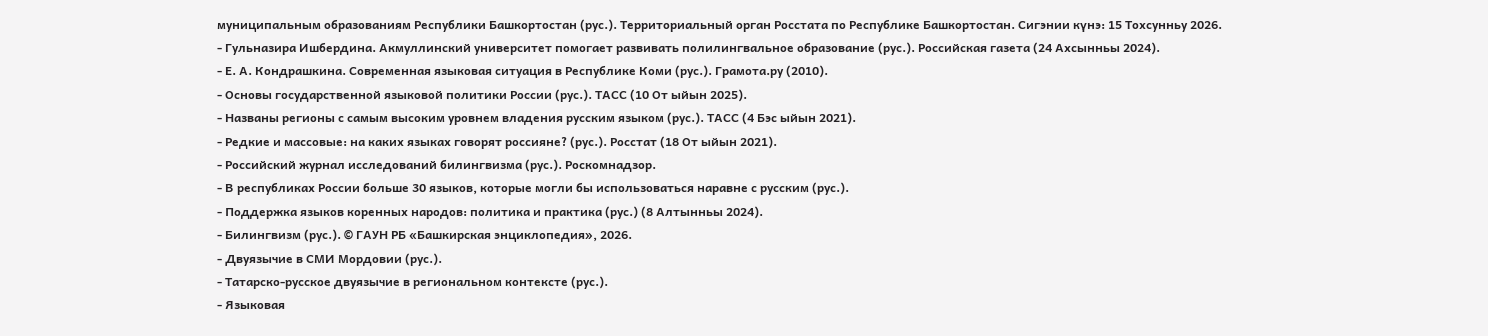муниципальным образованиям Республики Башкортостан (рус.). Территориальный орган Росстата по Республике Башкортостан. Сигэнии күнэ: 15 Тохсунньу 2026.
- Гульназира Ишбердина. Акмуллинский университет помогает развивать полилингвальное образование (рус.). Российская газета (24 Ахсынньы 2024).
- Е. А. Кондрашкина. Современная языковая ситуация в Республике Коми (рус.). Грамота.ру (2010).
- Основы государственной языковой политики России (рус.). ТАСС (10 От ыйын 2025).
- Названы регионы с самым высоким уровнем владения русским языком (рус.). ТАСС (4 Бэс ыйын 2021).
- Редкие и массовые: на каких языках говорят россияне? (рус.). Росстат (18 От ыйын 2021).
- Российский журнал исследований билингвизма (рус.). Роскомнадзор.
- В республиках России больше 30 языков, которые могли бы использоваться наравне с русским (рус.).
- Поддержка языков коренных народов: политика и практика (рус.) (8 Алтынньы 2024).
- Билингвизм (рус.). © ГАУН РБ «Башкирская энциклопедия», 2026.
- Двуязычие в СМИ Мордовии (рус.).
- Татарско-русское двуязычие в региональном контексте (рус.).
- Языковая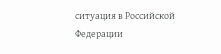ситуация в Российской Федерации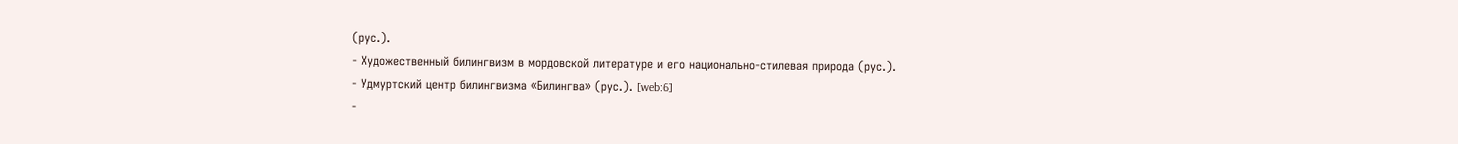(рус.).
- Художественный билингвизм в мордовской литературе и его национально-стилевая природа (рус.).
- Удмуртский центр билингвизма «Билингва» (рус.). [web:6]
-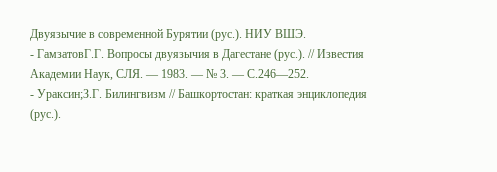Двуязычие в современной Бурятии (рус.). НИУ ВШЭ.
- ГамзатовГ.Г. Вопросы двуязычия в Дагестане (рус.). // Известия Академии Наук, СЛЯ. — 1983. — № 3. — С.246—252.
- Ураксин;З.Г. Билингвизм // Башкортостан: краткая энциклопедия (рус.).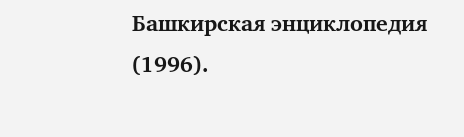Башкирская энциклопедия (1996).